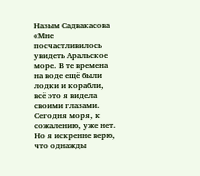Назым Садвакасова
«Мне посчастливилось увидеть Аральское море. В те времена на воде ещё были лодки и корабли, всё это я видела своими глазами. Сегодня моря, к сожалению, уже нет. Но я искренне верю, что однажды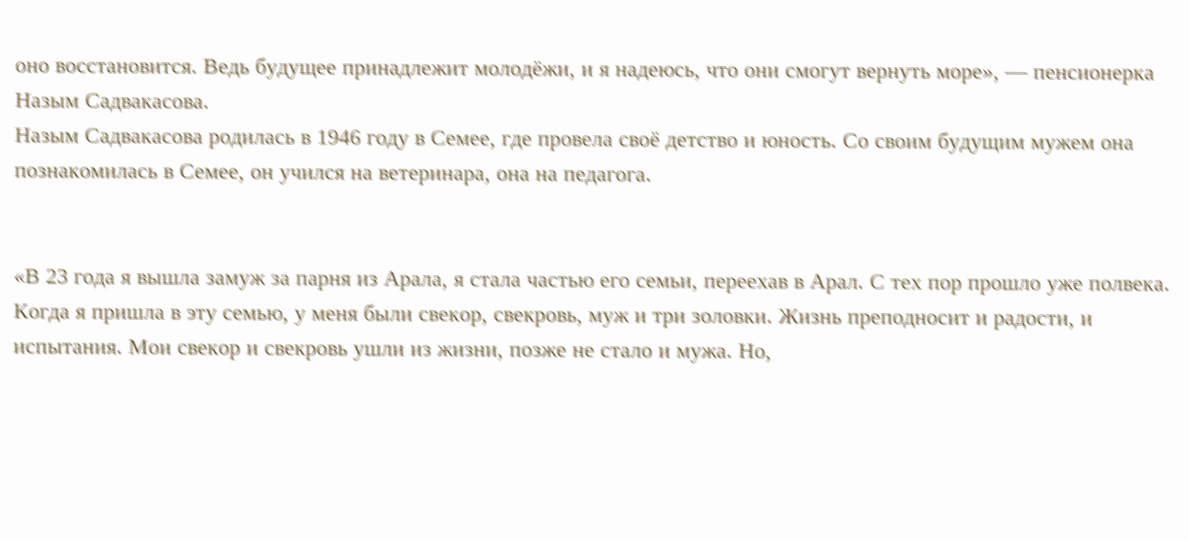оно восстановится. Ведь будущее принадлежит молодёжи, и я надеюсь, что они смогут вернуть море», — пенсионерка Назым Садвакасова.
Назым Садвакасова родилась в 1946 году в Семее, где провела своё детство и юность. Со своим будущим мужем она познакомилась в Семее, он учился на ветеринара, она на педагога.


«В 23 года я вышла замуж за парня из Арала, я стала частью его семьи, переехав в Арал. С тех пор прошло уже полвека. Когда я пришла в эту семью, у меня были свекор, свекровь, муж и три золовки. Жизнь преподносит и радости, и испытания. Мои свекор и свекровь ушли из жизни, позже не стало и мужа. Но,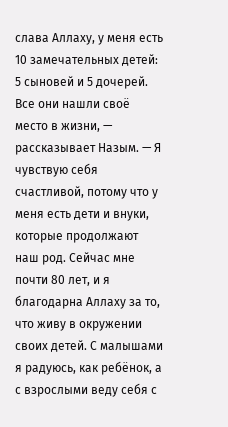слава Аллаху, у меня есть 10 замечательных детей: 5 сыновей и 5 дочерей. Все они нашли своё место в жизни, — рассказывает Назым. — Я чувствую себя счастливой, потому что у меня есть дети и внуки, которые продолжают наш род. Сейчас мне почти 80 лет, и я благодарна Аллаху за то, что живу в окружении своих детей. С малышами я радуюсь, как ребёнок, а с взрослыми веду себя с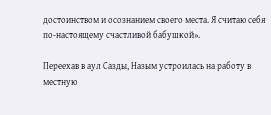достоинством и осознанием своего места. Я считаю себя по-настоящему счастливой бабушкой».

Переехав в аул Сазды, Назым устроилась на работу в местную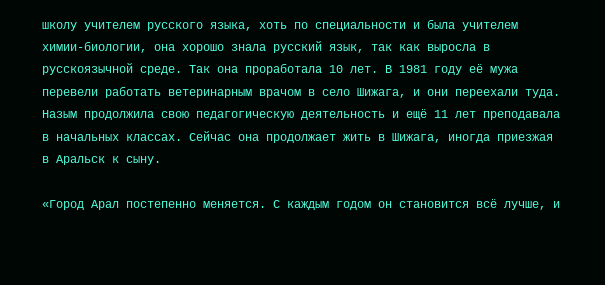школу учителем русского языка, хоть по специальности и была учителем химии-биологии, она хорошо знала русский язык, так как выросла в русскоязычной среде. Так она проработала 10 лет. В 1981 году её мужа перевели работать ветеринарным врачом в село Шижага, и они переехали туда. Назым продолжила свою педагогическую деятельность и ещё 11 лет преподавала в начальных классах. Сейчас она продолжает жить в Шижага, иногда приезжая в Аральск к сыну.

«Город Арал постепенно меняется. С каждым годом он становится всё лучше, и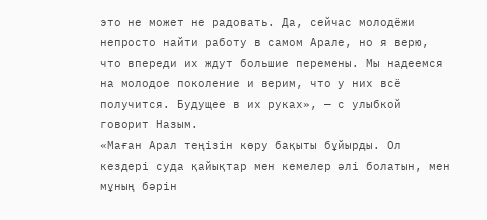это не может не радовать. Да, сейчас молодёжи непросто найти работу в самом Арале, но я верю, что впереди их ждут большие перемены. Мы надеемся на молодое поколение и верим, что у них всё получится. Будущее в их руках», — с улыбкой говорит Назым.
«Маған Арал теңізін көру бақыты бұйырды. Ол кездері суда қайықтар мен кемелер әлі болатын, мен мұның бәрін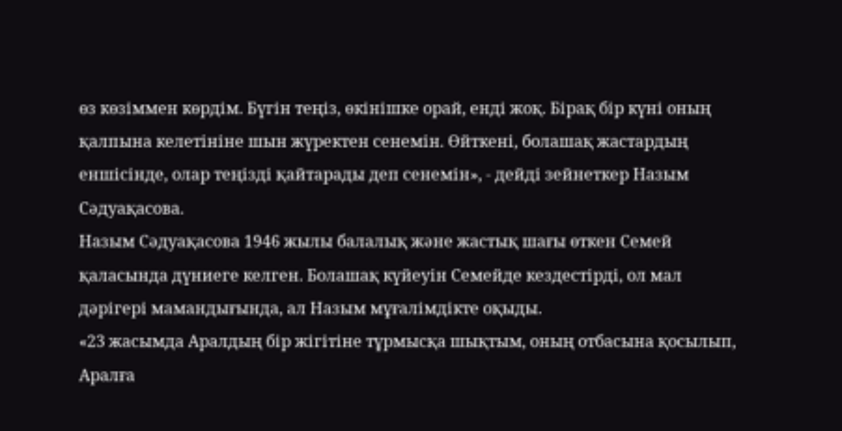өз көзіммен көрдім. Бүгін теңіз, өкінішке орай, енді жоқ. Бірақ бір күні оның қалпына келетініне шын жүректен сенемін. Өйткені, болашақ жастардың еншісінде, олар теңізді қайтарады деп сенемін», - дейді зейнеткер Назым Сәдуақасова.
Назым Сәдуақасова 1946 жылы балалық және жастық шағы өткен Семей қаласында дүниеге келген. Болашақ күйеуін Семейде кездестірді, ол мал дәрігері мамандығында, ал Назым мұғалімдікте оқыды.
«23 жасымда Аралдың бір жігітіне тұрмысқа шықтым, оның отбасына қосылып, Аралға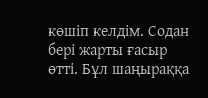көшіп келдім. Содан бері жарты ғасыр өтті. Бұл шаңыраққа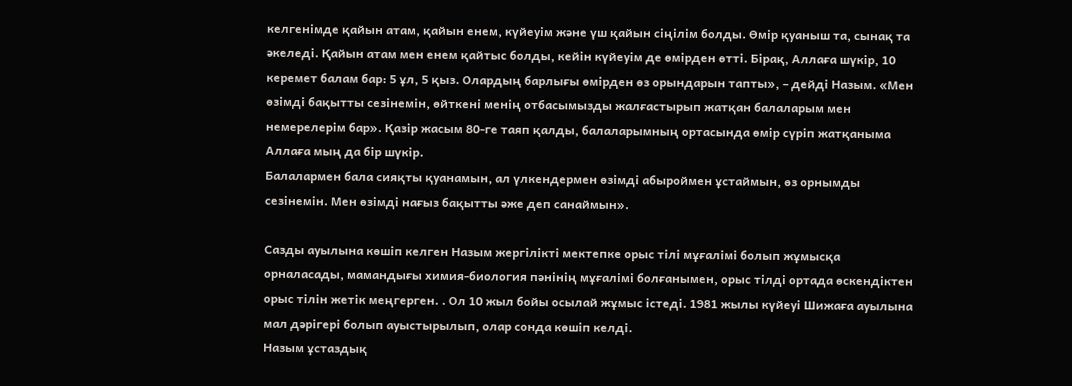келгенімде қайын атам, қайын енем, күйеуім және үш қайын сіңілім болды. Өмір қуаныш та, сынақ та әкеледі. Қайын атам мен енем қайтыс болды, кейін күйеуім де өмірден өтті. Бірақ, Аллаға шүкір, 10 керемет балам бар: 5 ұл, 5 қыз. Олардың барлығы өмірден өз орындарын тапты», – дейді Назым. «Мен өзімді бақытты сезінемін, өйткені менің отбасымызды жалғастырып жатқан балаларым мен немерелерім бар». Қазір жасым 80-ге таяп қалды, балаларымның ортасында өмір сүріп жатқаныма Аллаға мың да бір шүкір.
Балалармен бала сияқты қуанамын, ал үлкендермен өзімді абыроймен ұстаймын, өз орнымды сезінемін. Мен өзімді нағыз бақытты әже деп санаймын».

Сазды ауылына көшіп келген Назым жергілікті мектепке орыс тілі мұғалімі болып жұмысқа орналасады, мамандығы химия-биология пәнінің мұғалімі болғанымен, орыс тілді ортада өскендіктен орыс тілін жетік меңгерген. . Ол 10 жыл бойы осылай жұмыс істеді. 1981 жылы күйеуі Шижаға ауылына мал дәрігері болып ауыстырылып, олар сонда көшіп келді.
Назым ұстаздық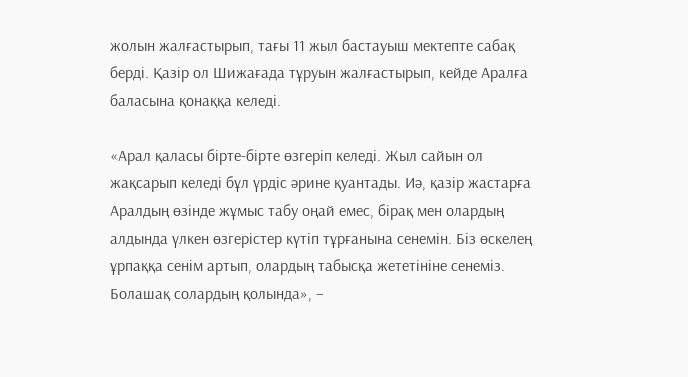жолын жалғастырып, тағы 11 жыл бастауыш мектепте сабақ берді. Қазір ол Шижағада тұруын жалғастырып, кейде Аралға баласына қонаққа келеді.

«Арал қаласы бірте-бірте өзгеріп келеді. Жыл сайын ол жақсарып келеді бұл үрдіс әрине қуантады. Иә, қазір жастарға Аралдың өзінде жұмыс табу оңай емес, бірақ мен олардың алдында үлкен өзгерістер күтіп тұрғанына сенемін. Біз өскелең ұрпаққа сенім артып, олардың табысқа жететініне сенеміз. Болашақ солардың қолында», –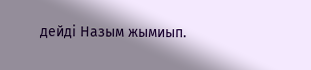дейді Назым жымиып.